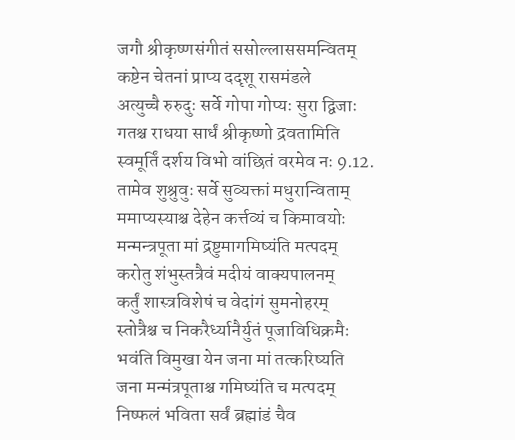जगौ श्रीकृष्णसंगीतं ससोल्लाससमन्वितम्
कष्टेन चेतनां प्राप्य ददृशू रासमंडले
अत्युच्चै रुरुदुः सर्वे गोपा गोप्यः सुरा द्विजाः
गतश्च राधया सार्धं श्रीकृष्णो द्रवतामिति
स्वमूर्तिं दर्शय विभो वांछितं वरमेव नः 9.12.
तामेव शुश्रुवुः सर्वे सुव्यक्तां मधुरान्विताम्
ममाप्यस्याश्च देहेन कर्त्तव्यं च किमावयोः
मन्मन्त्रपूता मां द्रष्टुमागमिष्यंति मत्पदम्
करोतु शंभुस्तत्रैवं मदीयं वाक्यपालनम्
कर्तुं शास्त्रविशेषं च वेदांगं सुमनोहरम्
स्तोत्रैश्च च निकरैर्ध्यानैर्युतं पूजाविधिक्रमैः
भवंति विमुखा येन जना मां तत्करिष्यति
जना मन्मंत्रपूताश्च गमिष्यंति च मत्पदम्
निष्फलं भविता सर्वं ब्रह्मांडं चैव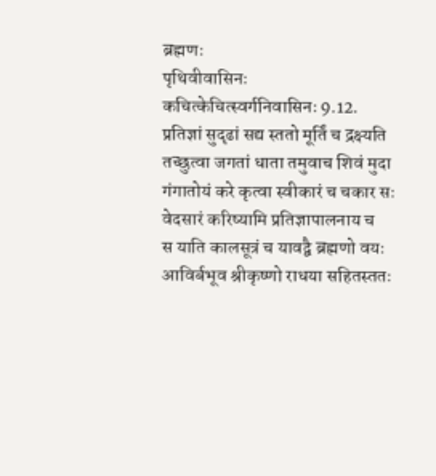ब्रह्मणः
पृथिवीवासिनः कचित्केचित्स्वर्गनिवासिनः 9.12.
प्रतिज्ञां सुदृढां सद्य स्ततो मूर्तिं च द्रक्ष्यति
तच्छुत्वा जगतां धाता तमुवाच शिवं मुदा
गंगातोयं करे कृत्वा स्वीकारं च चकार सः
वेदसारं करिष्यामि प्रतिज्ञापालनाय च
स याति कालसूत्रं च यावद्वै ब्रह्मणो वयः
आविर्बभूव श्रीकृष्णो राधया सहितस्ततः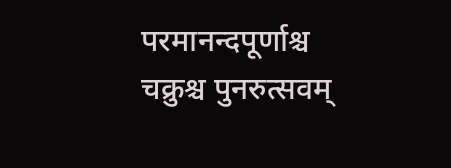परमानन्दपूर्णाश्च चक्रुश्च पुनरुत्सवम्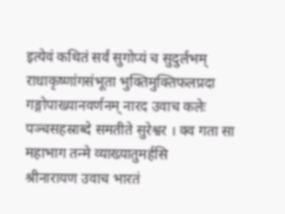इत्येवं कथितं सर्वं सुगोप्यं च सुदुर्लभम्
राधाकृष्णांगसंभूता भुक्तिमुक्तिफलप्रदा
गङ्गोपाख्यानवर्णनम् नारद उवाच कलेः पञ्चसहस्राब्दे समतीते सुरेश्वर । क्व गता सा महाभाग तन्मे व्याख्यातुमर्हसि
श्रीनारायण उवाच भारतं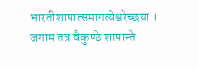भारतीशापात्समागत्येश्वरेच्छया । जगाम तत्र वैकुण्ठे शापान्ते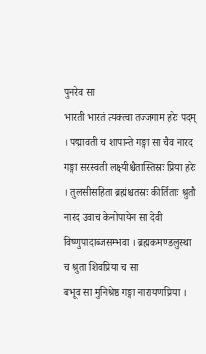पुनरेव सा
भारती भारतं त्यक्त्वा तज्जगाम हरेः पदम् । पद्मावती च शापान्ते गङ्गा सा चैव नारद
गङ्गा सरस्वती लक्ष्यीश्चैतास्तिस्रः प्रिया हरेः । तुलसीसहिता ब्रह्मंश्चतस्रः कीर्तिताः श्रुतौ
नारद उवाच केनोपायेन सा देवी विष्णुपादाब्जसम्भवा । ब्रह्मकमण्डलुस्था च श्रुता शिवप्रिया च सा
बभूव सा मुनिश्रेष्ठ गङ्गा नारायणप्रिया ।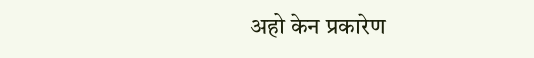अहो केन प्रकारेण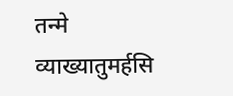तन्मे व्याख्यातुमर्हसि